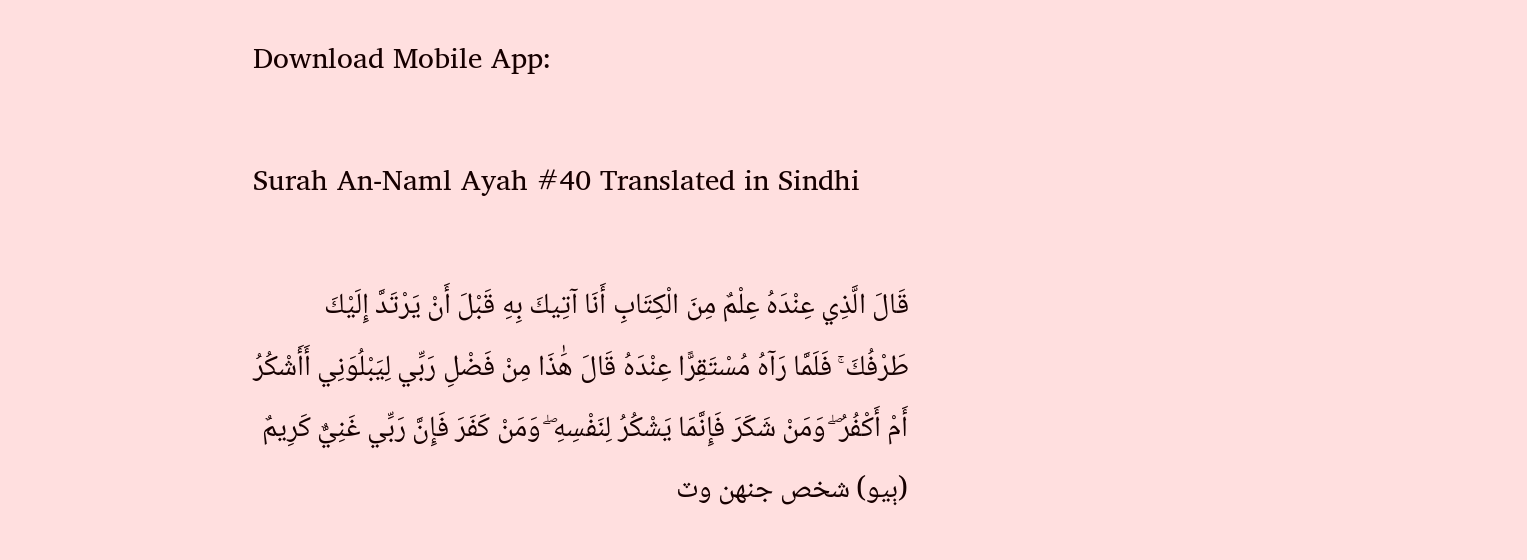Download Mobile App:

Surah An-Naml Ayah #40 Translated in Sindhi

قَالَ الَّذِي عِنْدَهُ عِلْمٌ مِنَ الْكِتَابِ أَنَا آتِيكَ بِهِ قَبْلَ أَنْ يَرْتَدَّ إِلَيْكَ طَرْفُكَ ۚ فَلَمَّا رَآهُ مُسْتَقِرًّا عِنْدَهُ قَالَ هَٰذَا مِنْ فَضْلِ رَبِّي لِيَبْلُوَنِي أَأَشْكُرُ أَمْ أَكْفُرُ ۖ وَمَنْ شَكَرَ فَإِنَّمَا يَشْكُرُ لِنَفْسِهِ ۖ وَمَنْ كَفَرَ فَإِنَّ رَبِّي غَنِيٌّ كَرِيمٌ
(ٻيو) شخص جنھن وٽ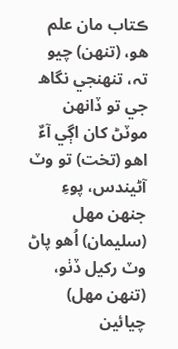ڪتاب مان علم ھو، (تنھن) چيو تہ، تنھنجي نگاھ جي تو ڏانھن موٽڻ کان اڳي آءٌ اھو (تخت) تو وٽ آڻيندس، پوءِ جنھن مھل (سليمان) اُھو پاڻ وٽ رکيل ڏٺو، (تنھن مھل) چيائين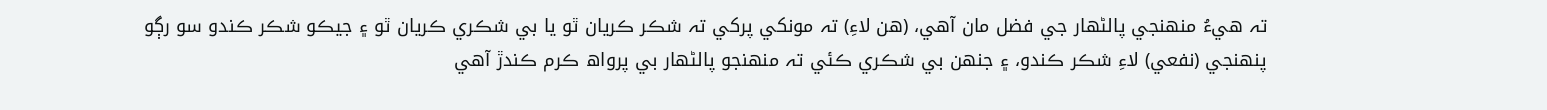تہ ھيءُ منھنجي پالڻھار جي فضل مان آھي، (ھن لاءِ) تہ مونکي پرکي تہ شڪر ڪريان ٿو يا بي شڪري ڪريان ٿو ۽ جيڪو شڪر ڪندو سو رڳو پنھنجي (نفعي) لاءِ شڪر ڪندو، ۽ جنھن بي شڪري ڪئي تہ منھنجو پالڻھار بي پرواھ ڪرم ڪندڙ آھي